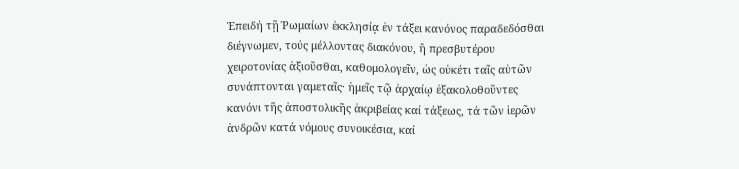Ἐπειδή τῇ Ῥωμαίων ἐκκλησίᾳ ἐν τάξει κανόνος παραδεδόσθαι διέγνωμεν, τούς μέλλοντας διακόνου, ἤ πρεσβυτέρου χειροτονίας ἀξιοῦσθαι, καθομολογεῖν, ὡς οὐκέτι ταῖς αὐτῶν συνάπτονται γαμεταῖς· ἡμεῖς τῷ ἀρχαίῳ ἐξακολοθοῦντες κανόνι τῆς ἀποστολικῆς ἀκριβείας καί τάξεως, τά τῶν ἱερῶν ἀνδρῶν κατά νόμους συνοικέσια, καί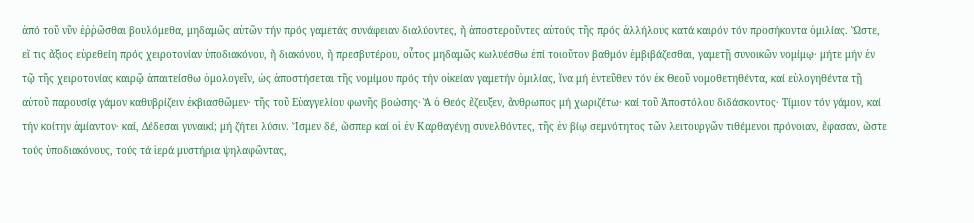ἀπό τοῦ νῦν ἐῤῥῶσθαι βουλόμεθα, μηδαμῶς αὐτῶν τήν πρός γαμετάς συνάφειαν διαλύοντες, ἤ ἀποστεροῦντες αὐτούς τῆς πρός ἀλλήλους κατά καιρόν τόν προσήκοντα ὁμιλίας. Ὥστε, εἴ τις ἄξιος εὑρεθείη πρός χειροτονίαν ὑποδιακόνου, ἤ διακόνου, ἤ πρεσβυτέρου, οὗτος μηδαμῶς κωλυέσθω ἐπί τοιοῦτον βαθμόν ἐμβιβάζεσθαι, γαμετῇ συνοικῶν νομίμῳ· μήτε μήν ἐν τῷ τῆς χειροτονίας καιρῷ ἀπαιτείσθω ὁμολογεῖν, ὡς ἀποστήσεται τῆς νομίμου πρός τήν οἰκείαν γαμετήν ὁμιλίας, ἵνα μή ἐντεῦθεν τόν ἐκ Θεοῦ νομοθετηθέντα, καί εὐλογηθέντα τῇ αὐτοῦ παρουσίᾳ γάμον καθυβρίζειν ἐκβιασθῶμεν· τῆς τοῦ Εὐαγγελίου φωνῆς βοώσης· Ἃ ὁ Θεός ἔζευξεν, ἄνθρωπος μή χωριζέτω· καί τοῦ Ἀποστόλου διδάσκοντος· Τίμιον τόν γάμον, καί τήν κοίτην ἀμίαντον· καί, Δέδεσαι γυναικί; μή ζήτει λύσιν. Ἴσμεν δέ, ὥσπερ καί οἱ ἐν Καρθαγένῃ συνελθόντες, τῆς ἐν βίῳ σεμνότητος τῶν λειτουργῶν τιθέμενοι πρόνοιαν, ἔφασαν, ὥστε τούς ὑποδιακόνους, τούς τά ἱερά μυστήρια ψηλαφῶντας,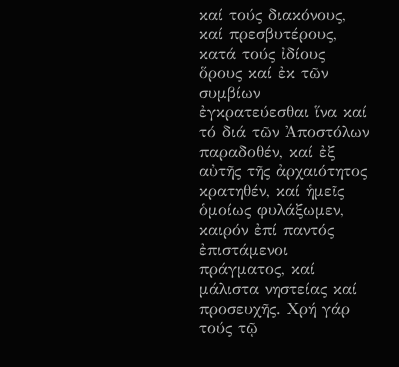καί τούς διακόνους, καί πρεσβυτέρους, κατά τούς ἰδίους ὅρους καί ἐκ τῶν συμβίων ἐγκρατεύεσθαι ἵνα καί τό διά τῶν Ἀποστόλων παραδοθέν, καί ἐξ αὐτῆς τῆς ἀρχαιότητος κρατηθέν, καί ἡμεῖς ὁμοίως φυλάξωμεν, καιρόν ἐπί παντός ἐπιστάμενοι πράγματος, καί μάλιστα νηστείας καί προσευχῆς. Χρή γάρ τούς τῷ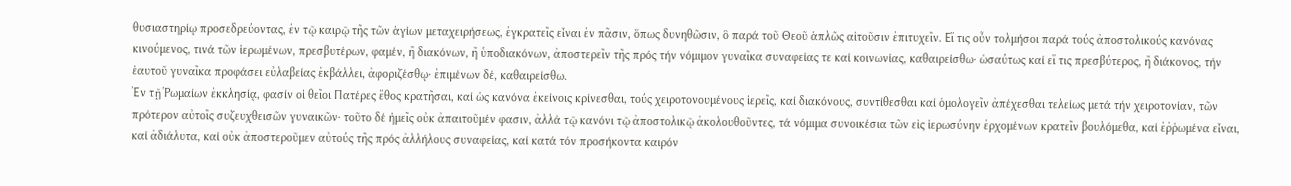θυσιαστηρίῳ προσεδρεύοντας, ἐν τῷ καιρῷ τῆς τῶν ἁγίων μεταχειρήσεως, ἐγκρατεῖς εἶναι ἐν πᾶσιν, ὅπως δυνηθῶσιν, ὃ παρά τοῦ Θεοῦ ἁπλῶς αἰτοῦσιν ἐπιτυχεῖν. Εἴ τις οὖν τολμήσοι παρά τούς ἀποστολικούς κανόνας κινούμενος, τινά τῶν ἱερωμένων, πρεσβυτέρων, φαμέν, ἤ διακόνων, ἤ ὑποδιακόνων, ἀποστερεῖν τῆς πρός τήν νόμιμον γυναῖκα συναφείας τε καί κοινωνίας, καθαιρείσθω· ὡσαύτως καί εἴ τις πρεσβύτερος, ἤ διάκονος, τήν ἑαυτοῦ γυναῖκα προφάσει εὐλαβείας ἐκβάλλει, ἀφοριζέσθῳ· ἐπιμένων δέ, καθαιρείσθω.
Ἐν τῇ Ῥωμαίων ἐκκλησίᾳ, φασίν οἱ θεῖοι Πατέρες ἔθος κρατῆσαι, καί ὡς κανόνα ἐκείνοις κρίνεσθαι, τούς χειροτονουμένους ἱερεῖς, καί διακόνους, συντίθεσθαι καί ὁμολογεῖν ἀπέχεσθαι τελείως μετά τήν χειροτονίαν, τῶν πρότερον αὐτοῖς συζευχθεισῶν γυναικῶν· τοῦτο δέ ἡμεῖς οὐκ ἀπαιτοῦμέν φασιν, ἀλλά τῷ κανόνι τῷ ἀποστολικῷ ἀκολουθοῦντες, τά νόμιμα συνοικέσια τῶν εἰς ἱερωσύνην ἐρχομένων κρατεῖν βουλόμεθα, καί ἐῤῥωμένα εἶναι, καί ἀδιάλυτα, καί οὐκ ἀποστεροῦμεν αὐτούς τῆς πρός ἀλλήλους συναφείας, καί κατά τόν προσήκοντα καιρόν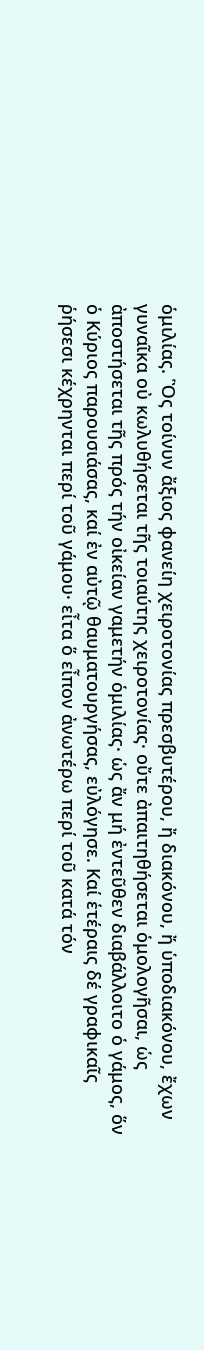ὁμιλίας. Ὃς τοίνυν ἄξιος φανείη χειροτονίας πρεσβυτέρου, ἤ διακόνου, ἤ ὑποδιακόνου, ἔχων γυναῖκα οὐ κωλυθήσεται τῆς τοιαύτης χειροτονίας· οὔτε ἀπαιτηθήσεται ὁμολογῆσαι, ὡς ἀποστήσεται τῆς πρός τήν οἰκείαν γαμετήν ὁμιλίας· ὡς ἄν μή ἐντεῦθεν διαβάλλοιτο ὁ γάμος, ὅν ὁ Κύριος παρουσιάσας, καί ἐν αὐτῷ θαυματουργήσας, εὐλόγησε. Καί ἑτέραις δέ γραφικαῖς ῥήσεσι κέχρηνται περί τοῦ γάμου· εἶτα ὅ εἶπον ἀνωτέρω περί τοῦ κατά τόν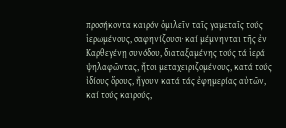προσήκοντα καιρόν ὁμιλεῖν ταῖς γαμεταῖς τούς ἱερωμένους, σαφηνίζουσι· καί μέμνηνται τῆς ἐν Καρθεγένῃ συνόδου, διαταξαμένης τούς τά ἱερά ψηλαφῶντας, ἤτοι μεταχειριζομένους, κατά τούς ἰδίους ὅρους, ἤγουν κατά τάς ἐφημερίας αὐτῶν, καί τούς καιρούς,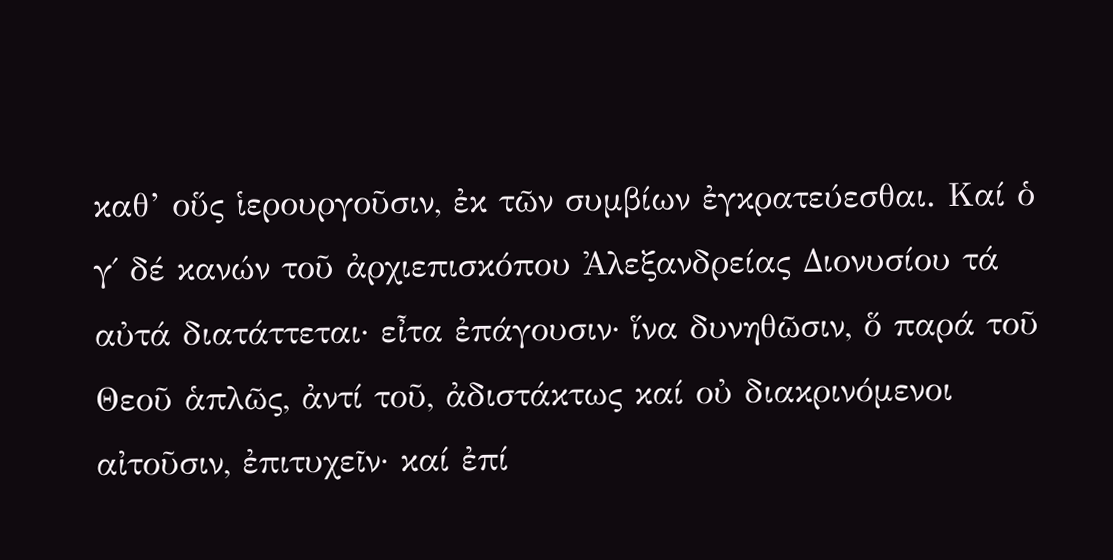καθ’ οὕς ἱερουργοῦσιν, ἐκ τῶν συμβίων ἐγκρατεύεσθαι. Καί ὁ γ΄ δέ κανών τοῦ ἀρχιεπισκόπου Ἀλεξανδρείας Διονυσίου τά αὐτά διατάττεται· εἶτα ἐπάγουσιν· ἵνα δυνηθῶσιν, ὅ παρά τοῦ Θεοῦ ἁπλῶς, ἀντί τοῦ, ἀδιστάκτως καί οὐ διακρινόμενοι αἰτοῦσιν, ἐπιτυχεῖν· καί ἐπί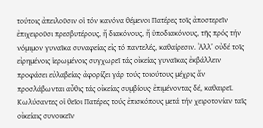τούτοις ἀπειλοῦσιν οἱ τόν κανόνα θέμενοι Πατέρες τοῖς ἀποστερεῖν ἐπιχειροῦσι πρεσβυτέρους, ἤ διακόνους, ἤ ὑποδιακόνους, τῆς πρός τήν νόμιμον γυναῖκα συναφείας εἰς τό παντελές, καθαίρεσιν. Ἀλλ’ οὐδέ τοῖς εἰρημένοις ἱερωμένοις συγχωρεῖ τάς οἰκείας γυναῖκας ἐκβάλλειν προφάσει εὐλαβείας· ἀφορίζει γάρ τούς τοιούτους μέχρις ἄν προσλάβωνται αὖθις τάς οἰκείας συμβίους· ἐπιμένοντας δέ, καθαιρεῖ. Κωλύσαντες οἱ θεῖοι Πατέρες τούς ἐπισκόπους μετά τήν χειροτονίαν ταῖς οἰκείαις συνοικεῖν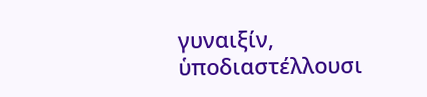γυναιξίν, ὑποδιαστέλλουσι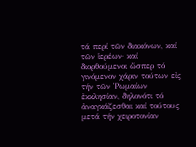τά περί τῶν διακόνων, καί τῶν ἱερέων· καί διορθούμενοι ὥσπερ τό γινόμενον χάριν τούτων εἰς τήν τῶν Ῥωμαίων ἐκκλησίαν, δηλονότι τό ἀναγκάζεσθαι καί τούτους μετά τήν χειροτονίαν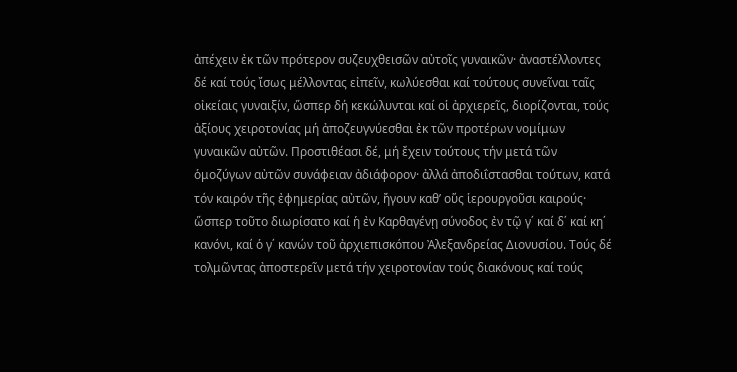ἀπέχειν ἐκ τῶν πρότερον συζευχθεισῶν αὐτοῖς γυναικῶν· ἀναστέλλοντες δέ καί τούς ἴσως μέλλοντας εἰπεῖν, κωλύεσθαι καί τούτους συνεῖναι ταῖς οἰκείαις γυναιξίν, ὥσπερ δή κεκώλυνται καί οἱ ἀρχιερεῖς, διορίζονται, τούς ἀξίους χειροτονίας μή ἀποζευγνύεσθαι ἐκ τῶν προτέρων νομίμων γυναικῶν αὐτῶν. Προστιθέασι δέ, μή ἔχειν τούτους τήν μετά τῶν ὁμοζύγων αὐτῶν συνάφειαν ἀδιάφορον· ἀλλά ἀποδιΐστασθαι τούτων, κατά τόν καιρόν τῆς ἐφημερίας αὐτῶν, ἤγουν καθ’ οὕς ἱερουργοῦσι καιρούς· ὥσπερ τοῦτο διωρίσατο καί ἡ ἐν Καρθαγένῃ σύνοδος ἐν τῷ γ΄ καί δ΄ καί κη΄ κανόνι, καί ὁ γ΄ κανών τοῦ ἀρχιεπισκόπου Ἀλεξανδρείας Διονυσίου. Τούς δέ τολμῶντας ἀποστερεῖν μετά τήν χειροτονίαν τούς διακόνους καί τούς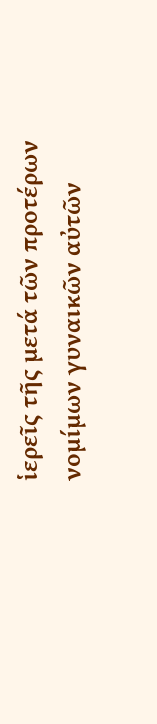ἱερεῖς τῆς μετά τῶν προτέρων νομίμων γυναικῶν αὐτῶν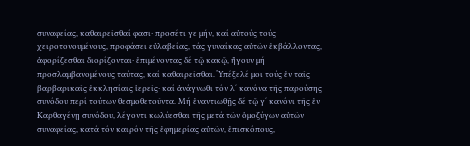συναφείας, καθαιρεῖσθαί φασι· προσέτι γε μήν, καί αὐτούς τούς χειροτονουμένους, προφάσει εὐλαβείας, τάς γυναίκας αὐτῶν ἐκβάλλοντας, ἀφορίζεσθαι διορίζονται· ἐπιμένοντας δέ τῷ κακῷ, ἤγουν μή προσλαμβανομένους ταύτας, καί καθαιρεῖσθαι. Ὑπέξελέ μοι τούς ἐν ταῖς βαρβαρικαῖς ἐκκλησίαις ἱερεῖς· καί ἀνάγνωθι τόν λ΄ κανόνα τῆς παρούσης συνόδου περί τούτων θεσμοθετοῦντα. Μή ἐναντιωθῇς δέ τῷ γ΄ κανόνι τῆς ἐν Καρθαγένῃ συνόδου, λέγοντι κωλύεσθαι τῆς μετά τῶν ὁμοζύγων αὐτῶν συναφείας, κατά τόν καιρόν τῆς ἐφημερίας αὐτῶν, ἐπισκόπους,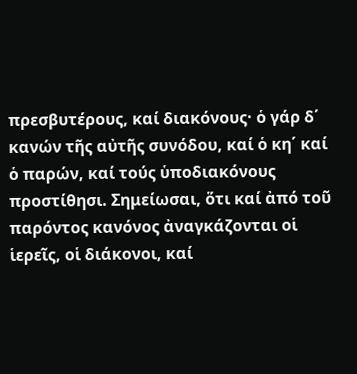πρεσβυτέρους, καί διακόνους· ὁ γάρ δ΄ κανών τῆς αὐτῆς συνόδου, καί ὁ κη΄ καί ὁ παρών, καί τούς ὑποδιακόνους προστίθησι. Σημείωσαι, ὅτι καί ἀπό τοῦ παρόντος κανόνος ἀναγκάζονται οἱ ἱερεῖς, οἱ διάκονοι, καί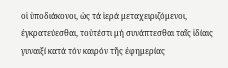οἱ ὑποδιάκονοι, ὡς τά ἱερά μεταχειριζόμενοι, ἐγκρατεύεσθαι, τοὐτέστι μή συνάπτεσθαι ταῖς ἰδίαις γυναιξί κατά τόν καιρόν τῆς ἐφημερίας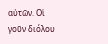αὐτῶν. Οἱ γοῦν διόλου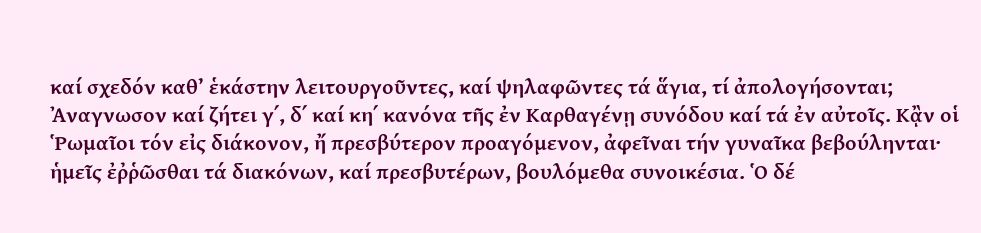καί σχεδόν καθ’ ἑκάστην λειτουργοῦντες, καί ψηλαφῶντες τά ἅγια, τί ἀπολογήσονται; Ἀναγνωσον καί ζήτει γ΄, δ΄ καί κη΄ κανόνα τῆς ἐν Καρθαγένῃ συνόδου καί τά ἐν αὐτοῖς. Κᾂν οἱ Ῥωμαῖοι τόν εἰς διάκονον, ἤ πρεσβύτερον προαγόμενον, ἀφεῖναι τήν γυναῖκα βεβούληνται· ἡμεῖς ἐῤῥῶσθαι τά διακόνων, καί πρεσβυτέρων, βουλόμεθα συνοικέσια. Ὁ δέ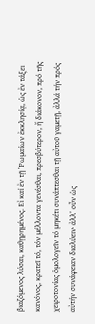βιαζόμενος λύσαι, καθῃρημένος. Εἰ καί ἐν τῇ Ῥωμαίων ἐκκλησίᾳ, ὡς ἐν τάξει κανόνος, κρατεῖ τό, τόν μέλλοντα γενέσθαι, πρεσβύτερον, ἤ διάκονον, πρό τῆς χειροτονίας ὁμολογεῖν τό μηκέτι συνάπτεσθαι τῇ αὐτοῦ γαμετῇ, ἀλλά τήν πρός αὐτήν συνάφειαν διαλύειν· ἀλλ’ οὖν ὡς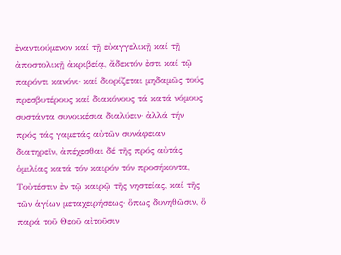ἐναντιούμενον καί τῇ εὐαγγελικῇ καί τῇ ἀποστολικῇ ἀκριβείᾳ, ἄδεκτόν ἐστι καί τῷ παρόντι κανόνι· καί διορίζεται μηδαμῶς τούς πρεσβυτέρους καί διακόνους τά κατά νόμους συστάντα συνοικέσια διαλύειν· ἀλλά τήν πρός τάς γαμετάς αὐτῶν συνάφειαν διατηρεῖν, ἀπέχεσθαι δέ τῆς πρός αὐτάς ὁμιλίας κατά τόν καιρόν τόν προσήκοντα, Τοὐτέστιν ἐν τῷ καιρῷ τῆς νηστείας, καί τῆς τῶν ἁγίων μεταχειρήσεως· ὅπως δυνηθῶσιν, ὅ παρά τοῦ Θεοῦ αἰτοῦσιν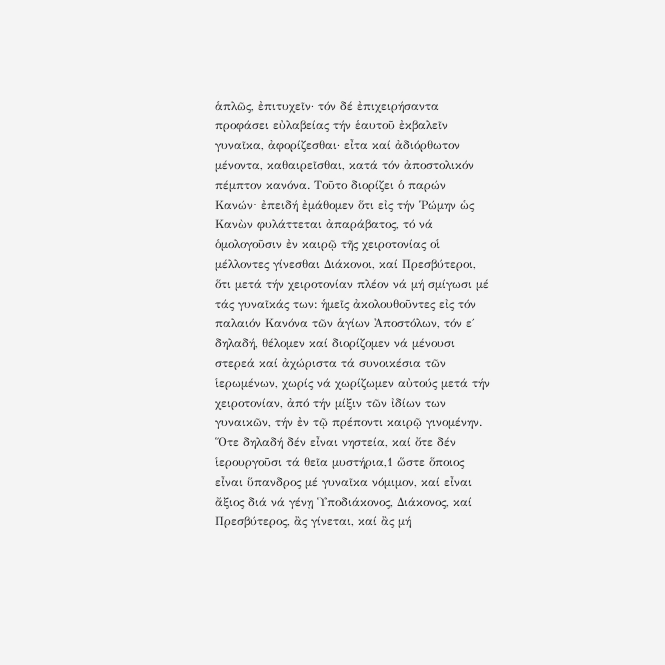ἁπλῶς, ἐπιτυχεῖν· τόν δέ ἐπιχειρήσαντα προφάσει εὐλαβείας τήν ἑαυτοῦ ἐκβαλεῖν γυναῖκα, ἀφορίζεσθαι· εἶτα καί ἀδιόρθωτον μένοντα, καθαιρεῖσθαι, κατά τόν ἀποστολικόν πέμπτον κανόνα. Τοῦτο διορίζει ὁ παρών Κανών∙ ἐπειδή ἐμάθομεν ὅτι εἰς τήν Ῥώμην ὡς Κανὼν φυλάττεται ἀπαράβατος, τό νά ὁμολογοῦσιν ἐν καιρῷ τῆς χειροτονίας οἱ μέλλοντες γίνεσθαι Διάκονοι, καί Πρεσβύτεροι, ὅτι μετά τήν χειροτονίαν πλέον νά μή σμίγωσι μέ τάς γυναῖκάς των: ἡμεῖς ἀκολουθοῦντες εἰς τόν παλαιόν Κανόνα τῶν ἁγίων Ἀποστόλων, τόν ε΄ δηλαδή, θέλομεν καί διορίζομεν νά μένουσι στερεά καί ἀχώριστα τά συνοικέσια τῶν ἱερωμένων, χωρίς νά χωρίζωμεν αὐτούς μετά τήν χειροτονίαν, ἀπό τήν μίξιν τῶν ἰδίων των γυναικῶν, τήν ἐν τῷ πρέποντι καιρῷ γινομένην. Ὅτε δηλαδή δέν εἶναι νηστεία, καί ὄτε δέν ἱερουργοῦσι τά θεῖα μυστήρια,1 ὥστε ὅποιος εἶναι ὕπανδρος μέ γυναῖκα νόμιμον, καί εἶναι ἄξιος διά νά γένῃ Ὑποδιάκονος, Διάκονος, καί Πρεσβύτερος, ἂς γίνεται, καί ἂς μή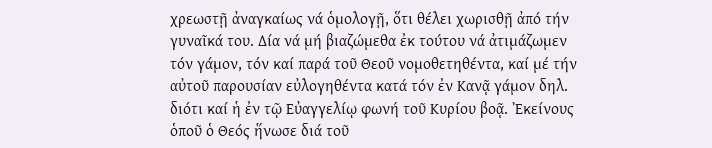χρεωστῇ ἀναγκαίως νά ὁμολογῇ, ὅτι θέλει χωρισθῇ ἀπό τήν γυναῖκά του. Δία νά μή βιαζώμεθα ἐκ τούτου νά ἀτιμάζωμεν τόν γάμον, τόν καί παρά τοῦ Θεοῦ νομοθετηθέντα, καί μέ τήν αὐτοῦ παρουσίαν εὐλογηθέντα κατά τόν ἐν Κανᾷ γάμον δηλ. διότι καί ἡ ἐν τῷ Εὐαγγελίῳ φωνή τοῦ Κυρίου βοᾷ. Ἐκείνους ὁποῦ ὁ Θεός ἥνωσε διά τοῦ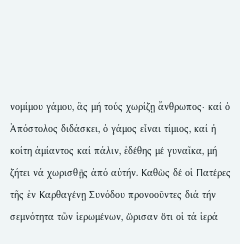νομίμου γάμου, ἂς μή τούς χωρίζῃ ἄνθρωπος∙ καί ὁ Ἀπόστολος διδάσκει, ὁ γάμος εἶναι τίμιος, καί ἡ κοίτη ἀμίαντος καί πάλιν, ἐδέθης μέ γυναῖκα, μή ζήτει νά χωρισθῇς ἀπό αὐτήν. Καθὼς δέ οἱ Πατέρες τῆς ἐν Καρθαγένῃ Συνόδου προνοοῦντες διά τήν σεμνότητα τῶν ἱερωμένων, ὥρισαν ὅτι οἱ τά ἱερά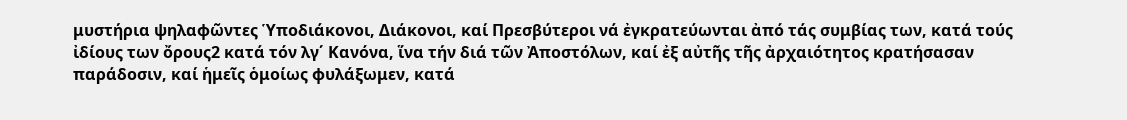μυστήρια ψηλαφῶντες Ὑποδιάκονοι, Διάκονοι, καί Πρεσβύτεροι νά ἐγκρατεύωνται ἀπό τάς συμβίας των, κατά τούς ἰδίους των ὄρους2 κατά τόν λγ΄ Κανόνα, ἵνα τήν διά τῶν Ἀποστόλων, καί ἐξ αὐτῆς τῆς ἀρχαιότητος κρατήσασαν παράδοσιν, καί ἡμεῖς ὁμοίως φυλάξωμεν, κατά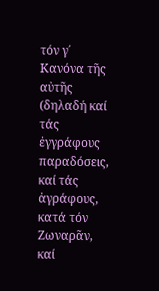τόν γ΄ Κανόνα τῆς αὐτῆς (δηλαδή καί τάς ἐγγράφους παραδόσεις, καί τάς ἀγράφους, κατά τόν Ζωναρᾶν, καί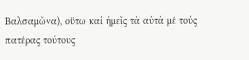Βαλσαμῶνα), οὕτω καί ἡμεῖς τά αὐτά μέ τούς πατέρας τούτους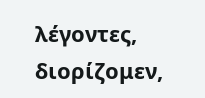λέγοντες, διορίζομεν,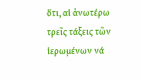ὅτι, αἱ ἀνωτέρω τρεῖς τάξεις τῶν ἱερωμένων νά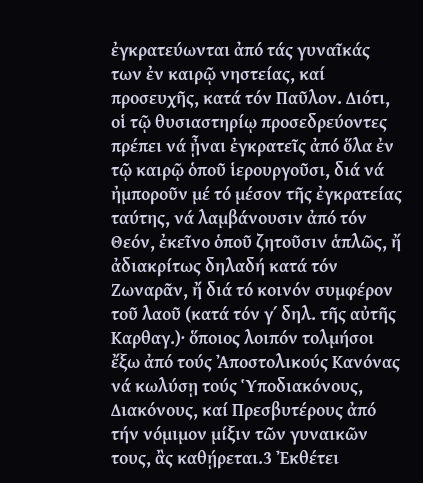ἐγκρατεύωνται ἀπό τάς γυναῖκάς των ἐν καιρῷ νηστείας, καί προσευχῆς, κατά τόν Παῦλον. Διότι, οἱ τῷ θυσιαστηρίῳ προσεδρεύοντες πρέπει νά ᾖναι ἐγκρατεῖς ἀπό ὅλα ἐν τῷ καιρῷ ὁποῦ ἱερουργοῦσι, διά νά ἠμποροῦν μέ τό μέσον τῆς ἐγκρατείας ταύτης, νά λαμβάνουσιν ἀπό τόν Θεόν, ἐκεῖνο ὁποῦ ζητοῦσιν ἁπλῶς, ἤ ἀδιακρίτως δηλαδή κατά τόν Ζωναρᾶν, ἤ διά τό κοινόν συμφέρον τοῦ λαοῦ (κατά τόν γ΄ δηλ. τῆς αὐτῆς Καρθαγ.)∙ ὅποιος λοιπόν τολμήσοι ἔξω ἀπό τούς Ἀποστολικούς Κανόνας νά κωλύσῃ τούς Ὑποδιακόνους, Διακόνους, καί Πρεσβυτέρους ἀπό τήν νόμιμον μίξιν τῶν γυναικῶν τους, ἂς καθῄρεται.3 Ἐκθέτει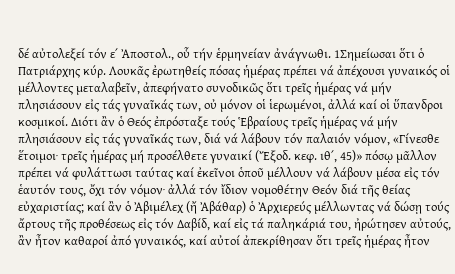δέ αὐτολεξεί τόν ε΄ Ἀποστολ., οὗ τήν ἑρμηνείαν ἀνάγνωθι. 1Σημείωσαι ὅτι ὁ Πατριάρχης κύρ. Λουκᾶς ἐρωτηθείς πόσας ἡμέρας πρέπει νά ἀπέχουσι γυναικός οἱ μέλλοντες μεταλαβεῖν, ἀπεφήνατο συνοδικῶς ὅτι τρεῖς ἡμέρας νά μήν πλησιάσουν εἰς τάς γυναῖκάς των, οὐ μόνον οἱ ἱερωμένοι, ἀλλά καί οἱ ὕπανδροι κοσμικοί. Διότι ἂν ὁ Θεός ἐπρόσταξε τούς Ἑβραίους τρεῖς ἡμέρας νά μήν πλησιάσουν εἰς τάς γυναῖκάς των, διά νά λάβουν τόν παλαιόν νόμον, «Γίνεσθε ἕτοιμοι∙ τρεῖς ἡμέρας μή προσέλθετε γυναικί (Ἔξοδ. κεφ. ιθ΄, 45)» πόσῳ μᾶλλον πρέπει νά φυλάττωσι ταύτας καί ἐκεῖνοι ὁποῦ μέλλουν νά λάβουν μέσα εἰς τόν ἑαυτόν τους, ὄχι τόν νόμον∙ ἀλλά τόν ἴδιον νομοθέτην Θεόν διά τῆς θείας εὐχαριστίας; καί ἂν ὁ Ἀβιμέλεχ (ἤ Ἀβάθαρ) ὁ Ἀρχιερεύς μέλλωντας νά δώσῃ τούς ἄρτους τῆς προθέσεως εἰς τόν Δαβίδ, καί εἰς τά παληκάριά του, ἠρώτησεν αὐτούς, ἂν ἦτον καθαροί ἀπό γυναικός, καί αὐτοί ἀπεκρίθησαν ὅτι τρεῖς ἡμέρας ἦτον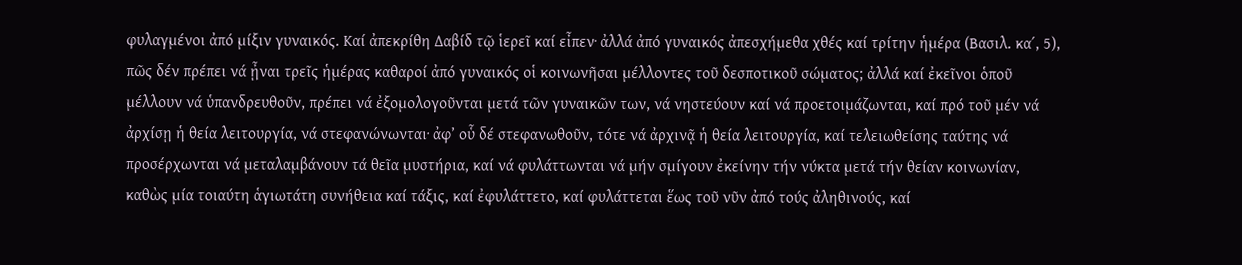φυλαγμένοι ἀπό μίξιν γυναικός. Καί ἀπεκρίθη Δαβίδ τῷ ἱερεῖ καί εἶπεν∙ ἀλλά ἀπό γυναικός ἀπεσχήμεθα χθές καί τρίτην ἡμέρα (Βασιλ. κα΄, 5), πῶς δέν πρέπει νά ᾖναι τρεῖς ἡμέρας καθαροί ἀπό γυναικός οἱ κοινωνῆσαι μέλλοντες τοῦ δεσποτικοῦ σώματος; ἀλλά καί ἐκεῖνοι ὁποῦ μέλλουν νά ὑπανδρευθοῦν, πρέπει νά ἐξομολογοῦνται μετά τῶν γυναικῶν των, νά νηστεύουν καί νά προετοιμάζωνται, καί πρό τοῦ μέν νά ἀρχίσῃ ἡ θεία λειτουργία, νά στεφανώνωνται∙ ἀφ’ οὗ δέ στεφανωθοῦν, τότε νά ἀρχινᾷ ἡ θεία λειτουργία, καί τελειωθείσης ταύτης νά προσέρχωνται νά μεταλαμβάνουν τά θεῖα μυστήρια, καί νά φυλάττωνται νά μήν σμίγουν ἐκείνην τήν νύκτα μετά τήν θείαν κοινωνίαν, καθὼς μία τοιαύτη ἁγιωτάτη συνήθεια καί τάξις, καί ἐφυλάττετο, καί φυλάττεται ἕως τοῦ νῦν ἀπό τούς ἀληθινούς, καί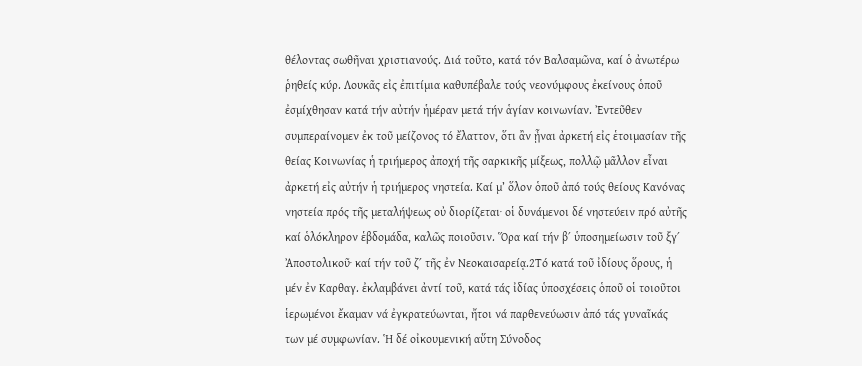θέλοντας σωθῆναι χριστιανούς. Διά τοῦτο, κατά τόν Βαλσαμῶνα, καί ὁ ἀνωτέρω ῥηθείς κύρ. Λουκᾶς εἰς ἐπιτίμια καθυπέβαλε τούς νεονύμφους ἐκείνους ὁποῦ ἐσμίχθησαν κατά τήν αὐτήν ἡμέραν μετά τήν ἁγίαν κοινωνίαν. Ἐντεῦθεν συμπεραίνομεν ἐκ τοῦ μείζονος τό ἔλαττον, ὅτι ἂν ᾖναι ἀρκετή εἰς ἑτοιμασίαν τῆς θείας Κοινωνίας ἡ τριήμερος ἀποχή τῆς σαρκικῆς μίξεως, πολλῷ μᾶλλον εἶναι ἀρκετή εἰς αὐτήν ἡ τριήμερος νηστεία. Καί μ’ ὅλον ὁποῦ ἀπό τούς θείους Κανόνας νηστεία πρός τῆς μεταλήψεως οὐ διορίζεται∙ οἱ δυνάμενοι δέ νηστεύειν πρό αὐτῆς καί ὁλόκληρον ἑβδομάδα, καλῶς ποιοῦσιν. Ὅρα καί τήν β΄ ὑποσημείωσιν τοῦ ξγ΄ Ἀποστολικοῦ∙ καί τήν τοῦ ζ΄ τῆς ἐν Νεοκαισαρείᾳ.2Τό κατά τοῦ ἰδίους ὅρους, ἡ μέν ἐν Καρθαγ. ἐκλαμβάνει ἀντί τοῦ, κατά τάς ἰδίας ὑποσχέσεις ὁποῦ οἱ τοιοῦτοι ἱερωμένοι ἔκαμαν νά ἐγκρατεύωνται, ἤτοι νά παρθενεύωσιν ἀπό τάς γυναῖκάς των μέ συμφωνίαν. Ἡ δέ οἰκουμενική αὕτη Σύνοδος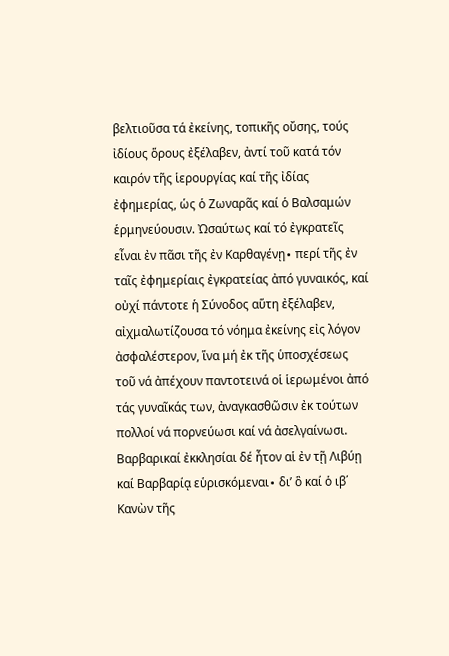βελτιοῦσα τά ἐκείνης, τοπικῆς οὔσης, τούς ἰδίους ὅρους ἐξέλαβεν, ἀντί τοῦ κατά τόν καιρόν τῆς ἱερουργίας καί τῆς ἰδίας ἐφημερίας, ὡς ὁ Ζωναρᾶς καί ὁ Βαλσαμών ἑρμηνεύουσιν. Ὠσαύτως καί τό ἐγκρατεῖς εἶναι ἐν πᾶσι τῆς ἐν Καρθαγένῃ∙ περί τῆς ἐν ταῖς ἐφημερίαις ἐγκρατείας ἀπό γυναικός, καί οὐχί πάντοτε ἡ Σύνοδος αὕτη ἐξέλαβεν, αἰχμαλωτίζουσα τό νόημα ἐκείνης εἰς λόγον ἀσφαλέστερον, ἵνα μή ἐκ τῆς ὑποσχέσεως τοῦ νά ἀπέχουν παντοτεινά οἱ ἱερωμένοι ἀπό τάς γυναῖκάς των, ἀναγκασθῶσιν ἐκ τούτων πολλοί νά πορνεύωσι καί νά ἀσελγαίνωσι. Βαρβαρικαί ἐκκλησίαι δέ ἦτον αἱ ἐν τῇ Λιβύῃ καί Βαρβαρίᾳ εὑρισκόμεναι∙ δι’ ὃ καί ὁ ιβ΄ Κανὼν τῆς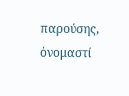παρούσης, ὀνομαστί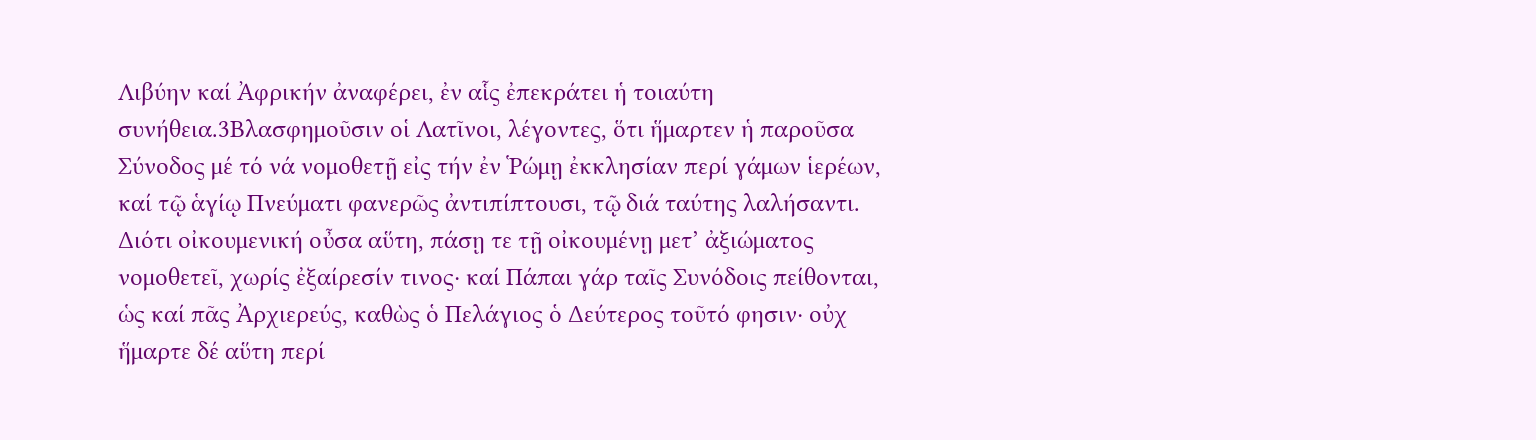Λιβύην καί Ἀφρικήν ἀναφέρει, ἐν αἷς ἐπεκράτει ἡ τοιαύτη συνήθεια.3Βλασφημοῦσιν οἱ Λατῖνοι, λέγοντες, ὅτι ἥμαρτεν ἡ παροῦσα Σύνοδος μέ τό νά νομοθετῇ εἰς τήν ἐν Ῥώμῃ ἐκκλησίαν περί γάμων ἱερέων, καί τῷ ἁγίῳ Πνεύματι φανερῶς ἀντιπίπτουσι, τῷ διά ταύτης λαλήσαντι. Διότι οἰκουμενική οὖσα αὕτη, πάσῃ τε τῇ οἰκουμένῃ μετ’ ἀξιώματος νομοθετεῖ, χωρίς ἐξαίρεσίν τινος∙ καί Πάπαι γάρ ταῖς Συνόδοις πείθονται, ὡς καί πᾶς Ἀρχιερεύς, καθὼς ὁ Πελάγιος ὁ Δεύτερος τοῦτό φησιν∙ οὐχ ἥμαρτε δέ αὕτη περί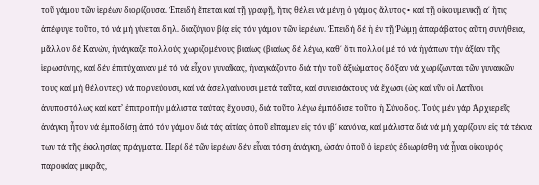τοῦ γάμου τῶν ἱερέων διορίζουσα. Ἐπειδή ἕπεται καί τῇ γραφῇ, ἥτις θέλει νά μένῃ ὁ γάμος ἄλυτος∙ καί τῇ οἰκουμενικῇ α΄ ἥτις ἀπέφυγε τοῦτο, τό νά μή γίνεται δηλ. διαζύγιον βίᾳ εἰς τόν γάμον τῶν ἱερέων. Ἐπειδή δέ ἡ ἐν τῇ Ῥώμῃ ἀπαράβατος αὕτη συνήθεια, μᾶλλον δέ Κανών, ἠνάγκαζε πολλούς χωριζομένους βιαίως (βιαίως δέ λέγω, καθ΄ ὅτι πολλοί μέ τό νά ἠγάπων τήν ἀξίαν τῆς ἱερωσύνης, καί δέν ἐπιτύχαιναν μέ τό νά εἶχον γυναῖκας, ἠναγκάζοντο διά τήν τοῦ ἀξιώματος δόξαν νά χωρίζωνται τῶν γυναικῶν τους καί μή θέλοντες) νά πορνεύουσι, καί νά ἀσελγαίνουσι μετά ταῦτα, καί συνεισάκτους νά ἔχωσι (ὡς καί νῦν οἱ Λατῖνοι ἀνυποστόλως καί κατ’ ἐπιτροπήν μάλιστα ταύτας ἔχουσι), διά τοῦτο λέγω ἐμπόδισε τοῦτο ἡ Σύνοδος. Τούς μέν γάρ Ἀρχιερεῖς ἀνάγκη ἦτον νά ἐμποδίσῃ ἀπό τόν γάμον διά τάς αἰτίας ὁποῦ εἴπαμεν εἰς τόν ιβ΄ κανόνα, καί μάλιστα διά νά μή χαρίζουν εἰς τά τέκνα των τά τῆς ἐκκλησίας πράγματα. Περί δέ τῶν ἱερέων δέν εἶναι τόση ἀνάγκη, ὡσάν ὁποῦ ὁ ἱερεύς ἐδιωρίσθη νά ᾖναι οἰκουρός παροικίας μικρᾶς,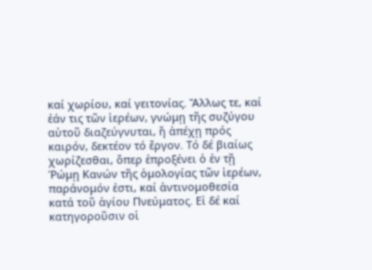καί χωρίου, καί γειτονίας. Ἄλλως τε, καί ἐάν τις τῶν ἱερέων, γνώμῃ τῆς συζύγου αὐτοῦ διαζεύγνυται, ἤ ἀπέχῃ πρός καιρόν, δεκτέον τό ἔργον. Τό δέ βιαίως χωρίζεσθαι, ὅπερ ἐπροξένει ὁ ἐν τῇ Ῥώμῃ Κανών τῆς ὁμολογίας τῶν ἱερέων, παράνομόν ἐστι, καί ἀντινομοθεσία κατά τοῦ ἁγίου Πνεύματος. Εἰ δέ καί κατηγοροῦσιν οἱ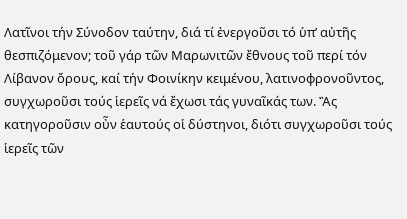Λατῖνοι τήν Σύνοδον ταύτην, διά τί ἐνεργοῦσι τό ὑπ’ αὐτῆς θεσπιζόμενον; τοῦ γάρ τῶν Μαρωνιτῶν ἔθνους τοῦ περί τόν Λίβανον ὄρους, καί τήν Φοινίκην κειμένου, λατινοφρονοῦντος, συγχωροῦσι τούς ἱερεῖς νά ἔχωσι τάς γυναῖκάς των. Ἂς κατηγοροῦσιν οὖν ἑαυτούς οἱ δύστηνοι, διότι συγχωροῦσι τούς ἱερεῖς τῶν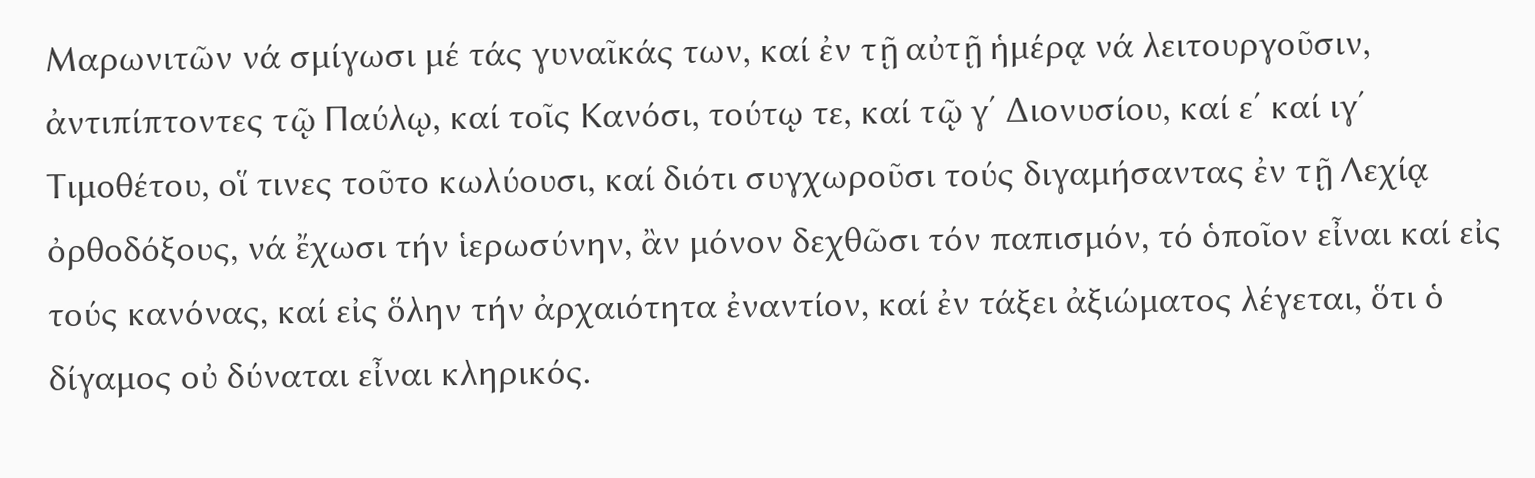Μαρωνιτῶν νά σμίγωσι μέ τάς γυναῖκάς των, καί ἐν τῇ αὐτῇ ἡμέρᾳ νά λειτουργοῦσιν, ἀντιπίπτοντες τῷ Παύλῳ, καί τοῖς Κανόσι, τούτῳ τε, καί τῷ γ΄ Διονυσίου, καί ε΄ καί ιγ΄ Τιμοθέτου, οἵ τινες τοῦτο κωλύουσι, καί διότι συγχωροῦσι τούς διγαμήσαντας ἐν τῇ Λεχίᾳ ὀρθοδόξους, νά ἔχωσι τήν ἱερωσύνην, ἂν μόνον δεχθῶσι τόν παπισμόν, τό ὁποῖον εἶναι καί εἰς τούς κανόνας, καί εἰς ὅλην τήν ἀρχαιότητα ἐναντίον, καί ἐν τάξει ἀξιώματος λέγεται, ὅτι ὁ δίγαμος οὐ δύναται εἶναι κληρικός.